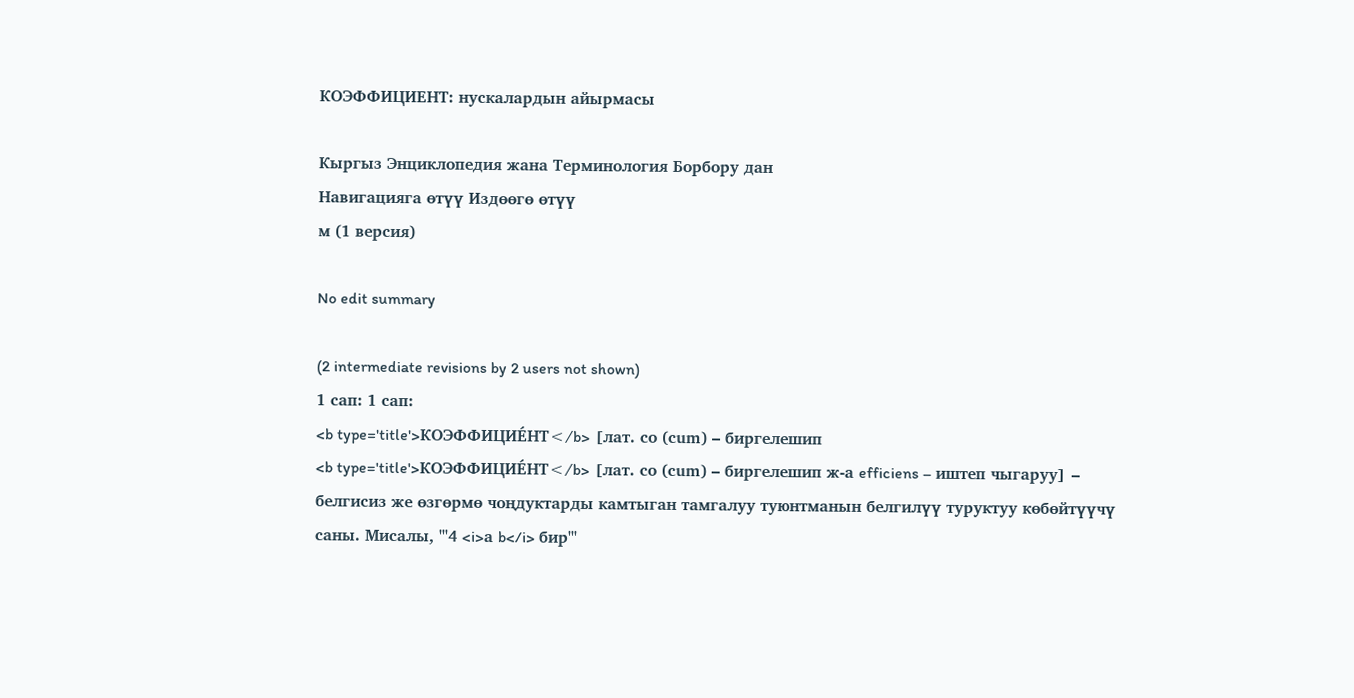КОЭФФИЦИЕНТ: нускалардын айырмасы

Кыргыз Энциклопедия жана Терминология Борбору дан
Навигацияга өтүү Издөөгө өтүү
м (1 версия)

No edit summary

(2 intermediate revisions by 2 users not shown)
1 сап: 1 сап:
<b type='title'>КОЭФФИЦИЕ́НТ</b> [лат. со (сum) – биргелешип
<b type='title'>КОЭФФИЦИЕ́НТ</b> [лат. со (сum) – биргелешип ж-а efficiens – иштеп чыгаруу] – белгисиз же өзгөрмө чоңдуктарды камтыган тамгалуу туюнтманын белгилүү туруктуу көбөйтүүчү саны. Мисалы, '''4 <i>а b</i> бир'''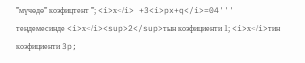'''мүчөдө''' коэфицтент '''; <i>х</i> +3<i>px+q</i>=04''' теңдемесинде <i>х</i><sup>2</sup>тын коэфициенти 1; <i>х</i>тин коэфициенти 3p;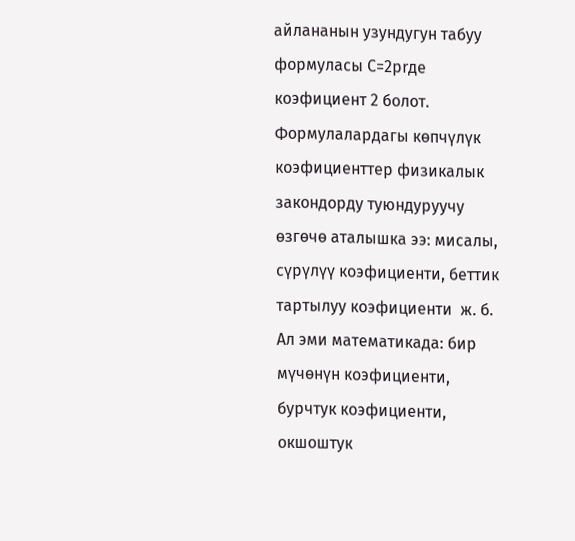айлананын узундугун табуу формуласы С=2prде коэфициент 2 болот. Формулалардагы көпчүлүк коэфициенттер физикалык  закондорду туюндуруучу өзгөчө аталышка ээ: мисалы, сүрүлүү коэфициенти, беттик тартылуу коэфициенти  ж. б. Ал эми математикада: бир мүчөнүн коэфициенти, бурчтук коэфициенти, окшоштук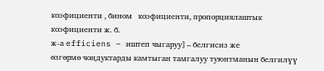коэфициенти , бином   коэфициенти, пропорциялаштык коэфициенти ж. б.
ж-а efficiens – иштеп чыгаруу] – белгисиз же
өзгөрмө чоңдуктарды камтыган тамгалуу туюнтманын белгилүү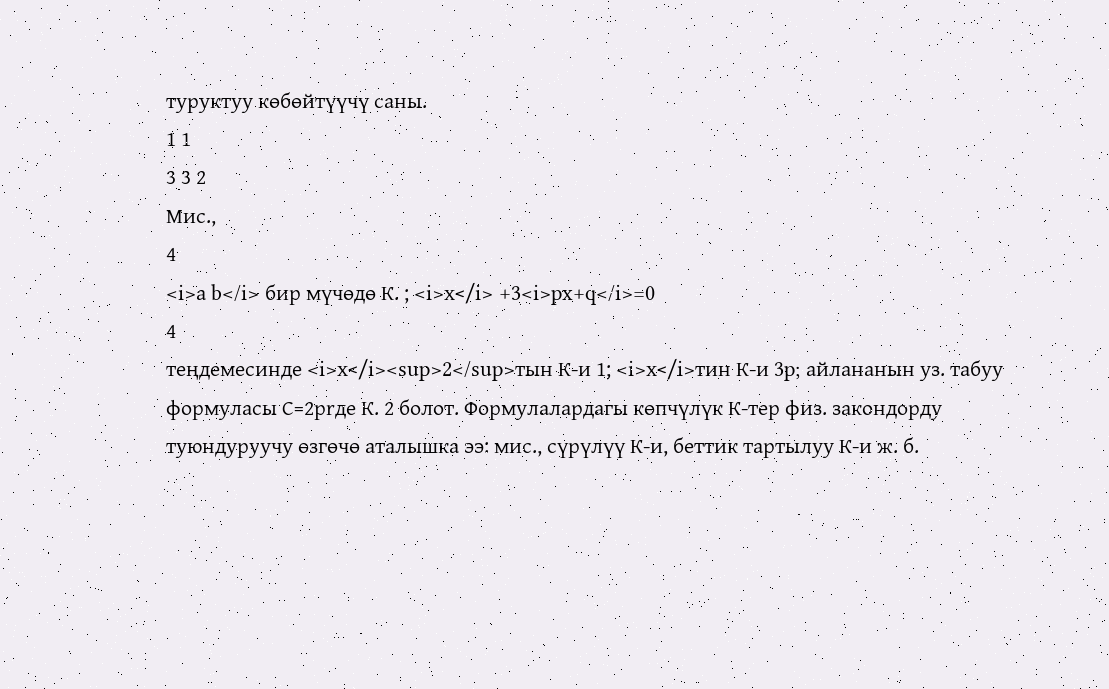туруктуу көбөйтүүчү саны.
1 1
3 3 2
Мис.,
4
<i>а b</i> бир мүчөдө К. ; <i>х</i> +3<i>px+q</i>=0
4
теңдемесинде <i>х</i><sup>2</sup>тын К-и 1; <i>х</i>тин К-и 3p; айлананын уз. табуу формуласы С=2prде К. 2 болот. Формулалардагы көпчүлүк К-тер физ. закондорду туюндуруучу өзгөчө аталышка ээ: мис., сүрүлүү К-и, беттик тартылуу К-и ж. б.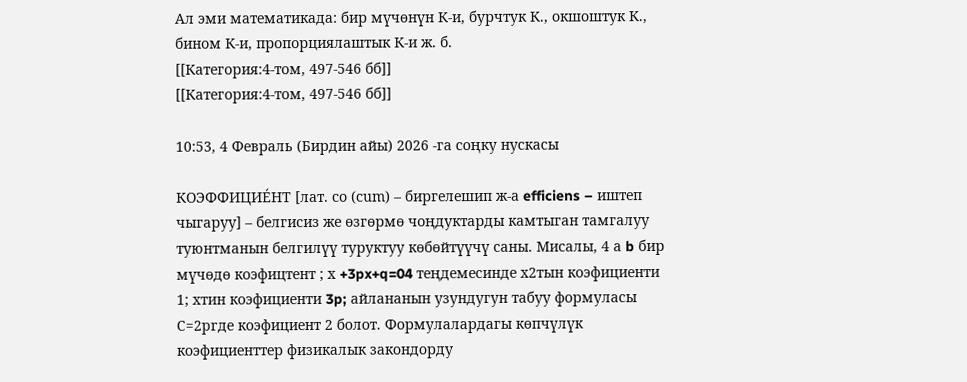Ал эми математикада: бир мүчөнүн К-и, бурчтук К., окшоштук К., бином К-и, пропорциялаштык К-и ж. б.
[[Категория:4-том, 497-546 бб]]
[[Категория:4-том, 497-546 бб]]

10:53, 4 Февраль (Бирдин айы) 2026 -га соңку нускасы

КОЭФФИЦИЕ́НТ [лат. со (сum) – биргелешип ж-а efficiens – иштеп чыгаруу] – белгисиз же өзгөрмө чоңдуктарды камтыган тамгалуу туюнтманын белгилүү туруктуу көбөйтүүчү саны. Мисалы, 4 а b бир мүчөдө коэфицтент ; х +3px+q=04 теңдемесинде х2тын коэфициенти 1; хтин коэфициенти 3p; айлананын узундугун табуу формуласы С=2prде коэфициент 2 болот. Формулалардагы көпчүлүк коэфициенттер физикалык закондорду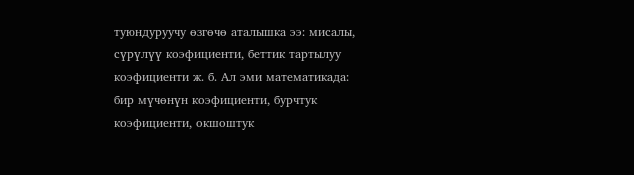туюндуруучу өзгөчө аталышка ээ: мисалы, сүрүлүү коэфициенти, беттик тартылуу коэфициенти ж. б. Ал эми математикада: бир мүчөнүн коэфициенти, бурчтук коэфициенти, окшоштук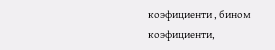коэфициенти , бином коэфициенти,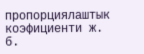пропорциялаштык коэфициенти ж. б.